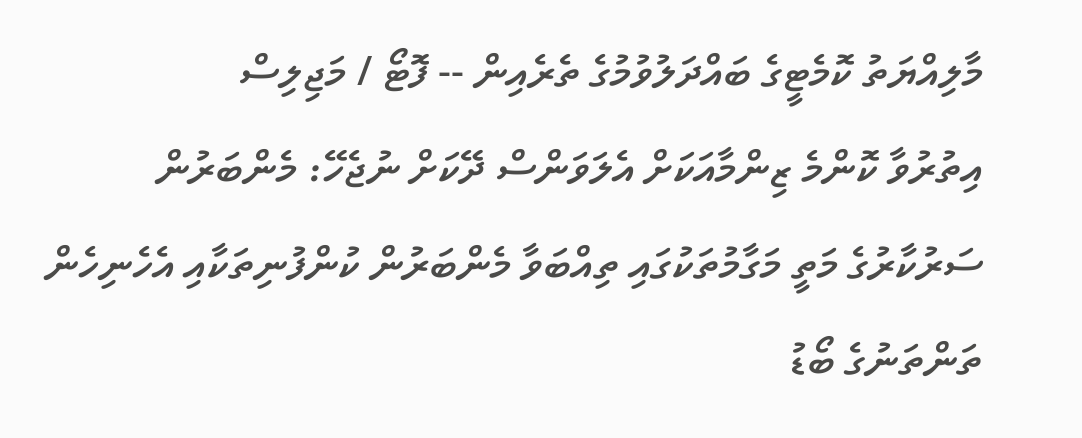މާލިއްޔަތު ކޮމެޓީގެ ބައްދަލުވުމުގެ ތެރެއިން -- ފޮޓޯ / މަޖިލިސް
އިތުރުވާ ކޮންމެ ޒިންމާއަކަށް އެލަވަންސް ދޭކަށް ނުޖެހޭ: މެންބަރުން
ސަރުކާރުގެ މަތީ މަގާމުތަކުގައި ތިއްބަވާ މެންބަރުން ކުންފުނިތަކާއި އެހެނިހެން ތަންތަނުގެ ބޯޑު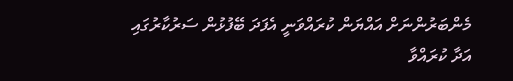މެންބަރުންނަށް އައްޔަން ކުރައްވަނީ އެފަދަ ބޭފުޅުން ސަރުކާރުގައި އަދާ ކުރައްވާ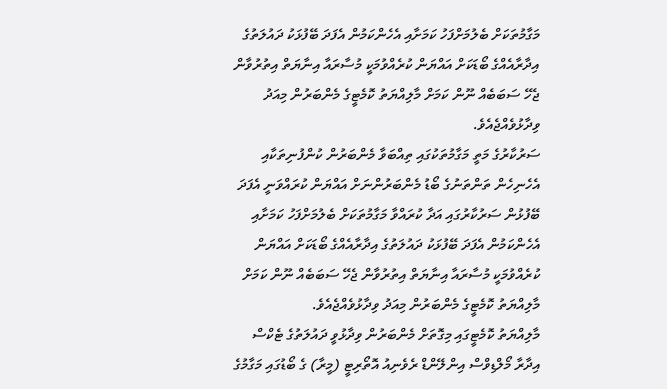މަގާމުތަކަށް ބެލުމަށްފަހު ކަމަށާއި އެހެންކަމުން އެފަދަ ބޭފުޅަކު ދައުލަތުގެ އިދާރާއެއްގެ ބޯޑަކަށް އައްޔަން ކުރެއްވުމަކީ މުސާރައާ އިނާޔަތް އިތުރުވާން ޖެހޭ ސަބަބެއް ނޫން ކަމަށް މާލިއްޔަތު ކޮމެޓީގެ މެންބަރުން މިއަދު ވިދާޅުވެއްޖެއެވެ.
ސަރުކާރުގެ މަތީ މަގާމުތަކުގައި ތިއްބަވާ މެންބަރުން ކުންފުނިތަކާއި އެހެނިހެން ތަންތަނުގެ ބޯޑު މެންބަރުންނަށް އައްޔަން ކުރައްވަނީ އެފަދަ ބޭފުޅުން ސަރުކާރުގައި އަދާ ކުރައްވާ މަގާމުތަކަށް ބެލުމަށްފަހު ކަމަށާއި އެހެންކަމުން އެފަދަ ބޭފުޅަކު ދައުލަތުގެ އިދާރާއެއްގެ ބޯޑަކަށް އައްޔަން ކުރެއްވުމަކީ މުސާރައާ އިނާޔަތް އިތުރުވާން ޖެހޭ ސަބަބެއް ނޫން ކަމަށް މާލިއްޔަތު ކޮމެޓީގެ މެންބަރުން މިއަދު ވިދާޅުވެއްޖެއެވެ.
މާލިއްޔަތު ކޮމެޓީގައި މިގޮތަށް މެންބަރުން ވިދާޅުވީ ދައުލަތުގެ ޓެކްސް އިދާރާ މޯލްޑިވްސް އިންލޭންޑް ރެވެނިއު އޮތޯރިޓީ (މީރާ) ގެ ބޯޑުގައި މަގާމުގެ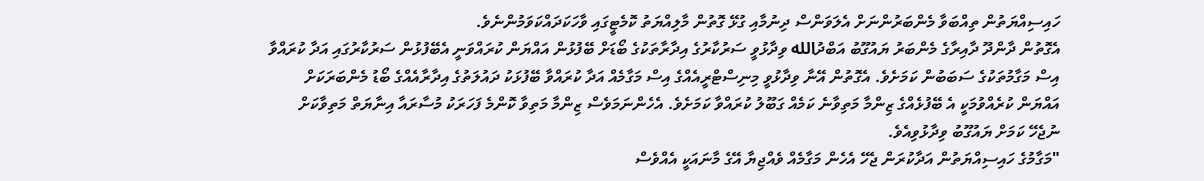ހައިސިއްޔަތުން ތިއްބަވާ މެންބަރުންނަށް އެލަވަންސް ދިނުމާއި ގުޅޭ ގޮތުން މާލިއްޔަތު ކޮމެޓީގައި ވާހަކަދައްކަވަމުންނެވެ.
އެގޮތުން ދާންދޫ ދާއިރާގެ މެންބަރު ޔައުގޫބު އަބްދުالله ވިދާޅުވީ ސަރުކާރުގެ އިދާރާތަކުގެ ބޯޑަށް ބޭފުޅުން އައްޔަން ކުރައްވަނީ އެބޭފުޅުން ސަރުކާރުގައި އަދާ ކުރައްވާ އިސް މަގާމުތަކުގެ ސަބަބުން ކަމަށެވެ. އެގޮތުން އޭނާ ވިދާޅުވީ މިނިސްޓްރީއެއްގެ އިސް މަގާމެއް އަދާ ކުރައްވާ ބޭފުޅަކު ދައުލަތުގެ އިދާރާއެއްގެ ބޯޑު މެންބަރަކަށް އައްޔަން ކުރެއްވުމަކީ އެ ބޭފުޅެއްގެ ޒިންމާ މަތިވާނެ ކަމެއް ގަބޫލު ކުރައްވާ ކަމަށެވެ. އެހެންނަމަވެސް ޒިންމާ މަތިވާ ކޮންމެ ފަހަރަކު މުސާރައާ އިނާޔަތް މަތިވާކަށް ނުޖެހޭ ކަމަށް ޔައުގޫބު ވިދާޅުވިއެވެ.
"މަގާމުގެ ހައިސިއްޔަތުން އަދާކުރަން ޖެހޭ އެހެން މަގާމެއް ވެއްޖިޔާ އޭގެ މާނައަކީ އެއްވެސް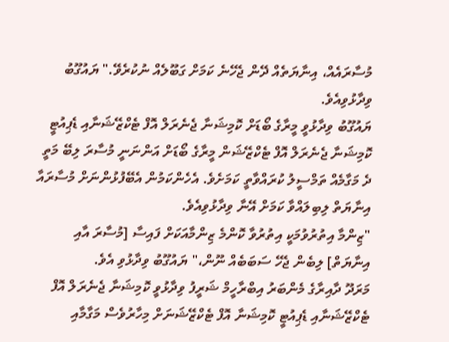މުސާރައެއް، އިނާޔަތެއް ދޭން ޖެހޭނެ ކަމަށް ގަބޫލެއް ނުކުރެވޭ." ޔައުގޫބު ވިދާޅުވިއެވެ.
ޔައުގޫބު ވިދާޅުވީ މީރާގެ ބޯޑަށް ކޮމިޝަނާ ޖެނެރަލް އޮފް ޓެކްޒޭޝަނާއި ޑެޕިއުޓީ ކޮމިޝަނާ ޖެނެރަލް އޮފް ޓެކްޒޭޝަން މީރާގެ ބޯޑަށް އަންނަނީ މުސާރަ ލިބޭ މަތީ ދެ މަގާމެއް ތަމްސީލު ކުރައްވާތީ ކަމަށެވެ. އެހެންކަމުން އެބޭފުޅުންނަށް މުސާރައާ އިނާޔަތް ލިބިލައްވާ ކަމަށް އޭނާ ވިދާޅުވިއެވެ.
"ޒިންމާ އިތުރުވުމަކީ އިތުރުވާ ކޮންމެ ޒިންމާއަކަށް ފައިސާ [މުސާރަ އާއި އިނާޔަތް] ލިބެން ޖެހޭ ސަބަބެއް ނޫން،" ޔައުގޫބު ވިދާޅުވި އެވެ.
މަރަދޫ ދާއިރާގެ މެންބަރު އިބްރާހީމް ޝަރީފު ވިދާޅުވީ ކޮމިޝަނާ ޖެނެރަލް އޮފް ޓެކްޒޭޝަނާއި ޑެޕިއުޓީ ކޮމިޝަނާ އޮފް ޓެކްޒޭޝަނަށް މިހާރުވެސް މަގާމާއި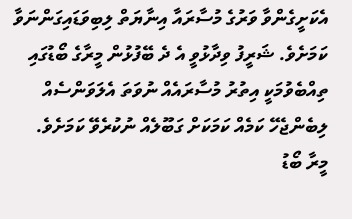އެކަށީގެންވާ ވަރުގެ މުސާރައާ އިނާޔަތް ލިބިވަޑައިގަންނަވާ ކަމަށެވެ. ޝަރީފު ވިދާޅުވީ އެ ދެ ބޭފުޅުން މީރާގެ ބޯޑުގައި ތިއްބެވުމަކީ އިތުރު މުސާރައެއް ނުވަތަ އެލަވަންސެއް ލިބެންޖެހޭ ކަމެއް ކަމަކަށް ގަބޫލެއް ނުކުރެވޭ ކަމަށެވެ.
މީރާ ބޯޑު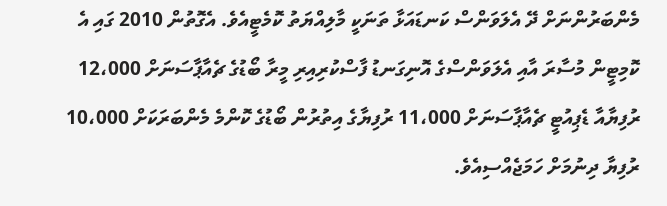މެންބަރުންނަށް ދޭ އެލަވަންސް ކަނޑައަޅާ ތަނަކީ މާލިއްޔަތު ކޮމެޓީއެވެ. އެގޮތުން 2010 ގައި އެ ކޮމިޓީން މުސާރަ އާއި އެލަވަންސްގެ އޮނިގަނޑު ފާސްކުރިއިރި މީރާ ބޯޑުގެ ޗެއާޕާސަނަށް 12،000 ރުފިޔާއާ ޑެޕިއުޓީ ޗެއާޕާސަނަށް 11،000 ރުފިޔާގެ އިތުރުން ބޯޑުގެ ކޮންމެ މެންބަރަކަށް 10،000 ރުފިޔާ ދިނުމަށް ހަމަޖެއްސިއެވެ.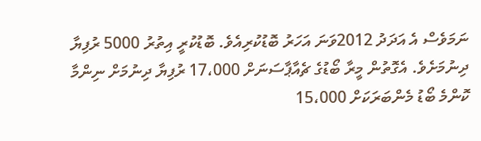ނަމަވެސް އެ އަދަދު 2012ވަނަ އަހަރު ބޮޑުކުރިއެވެ. ބޮޑުކުރީ އިތުރު 5000 ރުފިޔާ ދިނުމަށެވެ. އެގޮތުން މީރާ ބޯޑުގެ ޗެއާޕާސަނަށް 17،000 ރުފިޔާ ދިނުމަށް ނިންމާ ކޮންމެ ބޯޑު މެންބަރަކަށް 15،000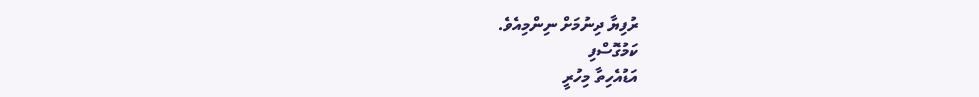ރުފިޔާ ދިނުމަށް ނިންމިއެވެ.
ކަމުގޮސްފި
އަޑުއެހިތާ މިހުރީ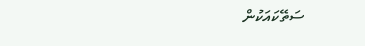ސަތޭކައަކުން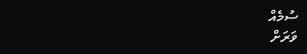ސުމެއް
ވަރަށް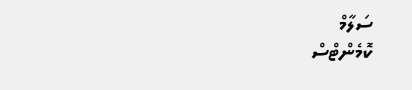ސަލާމް
ކޮމެންޓްސް